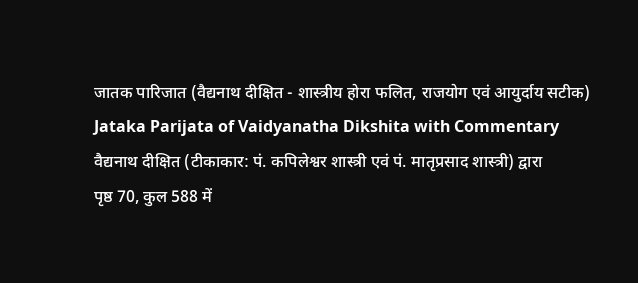जातक पारिजात (वैद्यनाथ दीक्षित - शास्त्रीय होरा फलित, राजयोग एवं आयुर्दाय सटीक)
Jataka Parijata of Vaidyanatha Dikshita with Commentary
वैद्यनाथ दीक्षित (टीकाकार: पं. कपिलेश्वर शास्त्री एवं पं. मातृप्रसाद शास्त्री) द्वारा
पृष्ठ 70, कुल 588 में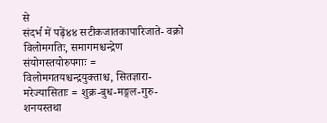से
संदर्भ में पढ़ें४४ सटीकजातकापारिजाते- वक्रो विलोमगतिः, समागमश्चन्द्रेण संयोगस्तयोरुपगाः = विलोमगतयश्चन्द्रयुक्ताश्च, सितज्ञारा- मरेज्यासिताः = शुक्र-बुध-मङ्गल-गुरु-शनयस्तथा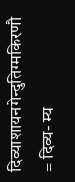दिव्याशायनगेन्दुतिग्मकिरणौ = दिव्य- म्य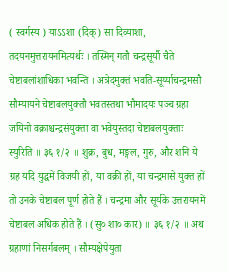( स्वर्गस्य ) याऽऽशा (दिक्) सा दिव्याशा, तदयनमुत्तरायनमित्यर्थः । तस्मिन् गतौ चन्द्रसूर्यौ चैते चेष्टाबलांशाधिका भवन्ति । अत्रेदमुक्तं भवति-सूर्य्याचन्द्रमसौ सौम्यायने चेष्टाबलयुक्तौ भवतस्तथा भौमादयः पञ्च ग्रहा जयिनो वक्राश्चन्द्रसंयुक्ता वा भवेयुस्तदा चेष्टाबलयुक्ताः स्युरिति ॥ ३६ १/२ ॥ शुक्र, बुध, मङ्गल, गुरु, और शनि ये ग्रह यदि युद्धमें विजयी हों, या वक्री हों, या चन्द्रमासे युक्त हों तो उनके चेष्टाबल पूर्ण होते हैं । चन्द्रमा और सूर्यके उत्तरायनमें चेष्टाबल अधिक होते हैं । (सु० शा० कार) ॥ ३६ १/२ ॥ अथ ग्रहाणां निसर्गबलम् । सौम्यक्षेपेयुता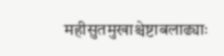महीसुतमुखाश्चेष्टाबलाढ्याः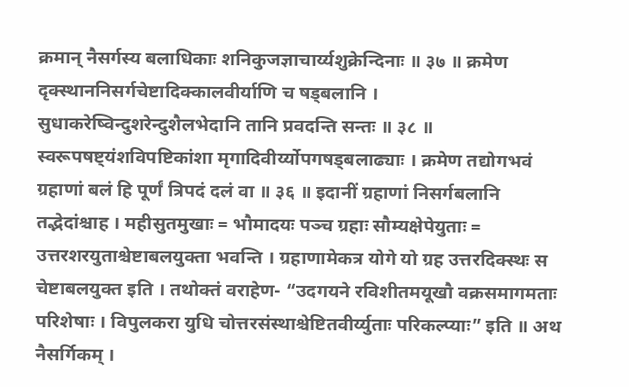क्रमान् नैसर्गस्य बलाधिकाः शनिकुजज्ञाचार्य्यशुक्रेन्दिनाः ॥ ३७ ॥ क्रमेण दृक्स्थाननिसर्गचेष्टादिक्कालवीर्याणि च षड्बलानि । सुधाकरेष्विन्दुशरेन्दुशैलभेदानि तानि प्रवदन्ति सन्तः ॥ ३८ ॥ स्वरूपषष्ट्यंशविपष्टिकांशा मृगादिवीर्य्योपगषड्बलाढ्याः । क्रमेण तद्योगभवं ग्रहाणां बलं हि पूर्णं त्रिपदं दलं वा ॥ ३६ ॥ इदानीं ग्रहाणां निसर्गबलानि तद्भेदांश्चाह । महीसुतमुखाः = भौमादयः पञ्च ग्रहाः सौम्यक्षेपेयुताः = उत्तरशरयुताश्चेष्टाबलयुक्ता भवन्ति । ग्रहाणामेकत्र योगे यो ग्रह उत्तरदिक्स्थः स चेष्टाबलयुक्त इति । तथोक्तं वराहेण- “उदगयने रविशीतमयूखौ वक्रसमागमताः परिशेषाः । विपुलकरा युधि चोत्तरसंस्थाश्चेष्टितवीर्य्युताः परिकल्प्याः” इति ॥ अथ नैसर्गिकम् ।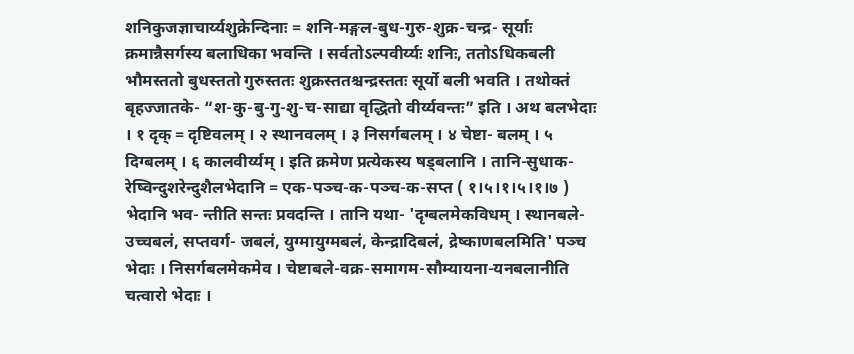शनिकुजज्ञाचार्य्यशुक्रेन्दिनाः = शनि-मङ्गल-बुध-गुरु-शुक्र-चन्द्र- सूर्याः क्रमान्नैसर्गस्य बलाधिका भवन्ति । सर्वतोऽल्पवीर्य्यः शनिः, ततोऽधिकबली भौमस्ततो बुधस्ततो गुरुस्ततः शुक्रस्ततश्चन्द्रस्ततः सूर्यो बली भवति । तथोक्तं बृहज्जातके- “श-कु-बु-गु-शु-च-साद्या वृद्धितो वीर्य्यवन्तः” इति । अथ बलभेदाः । १ दृक् = दृष्टिवलम् । २ स्थानवलम् । ३ निसर्गबलम् । ४ चेष्टा- बलम् । ५ दिग्बलम् । ६ कालवीर्य्यम् । इति क्रमेण प्रत्येकस्य षड्बलानि । तानि-सुधाक- रेष्विन्दुशरेन्दुशैलभेदानि = एक-पञ्च-क-पञ्च-क-सप्त ( १।५।१।५।१।७ ) भेदानि भव- न्तीति सन्तः प्रवदन्ति । तानि यथा- 'दृग्बलमेकविधम् । स्थानबले-उच्चबलं, सप्तवर्ग- जबलं, युग्मायुग्मबलं, केन्द्रादिबलं, द्रेष्काणबलमिति' पञ्च भेदाः । निसर्गबलमेकमेव । चेष्टाबले-वक्र-समागम-सौम्यायना-यनबलानीति चत्वारो भेदाः ।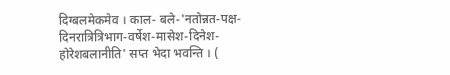दिग्बलमेकमेव । काल- बले-'नतोन्नत-पक्ष-दिनरात्रित्रिभाग-वर्षेश-मासेश-दिनेश-होरेशबलानीति' सप्त भेदा भवन्ति । (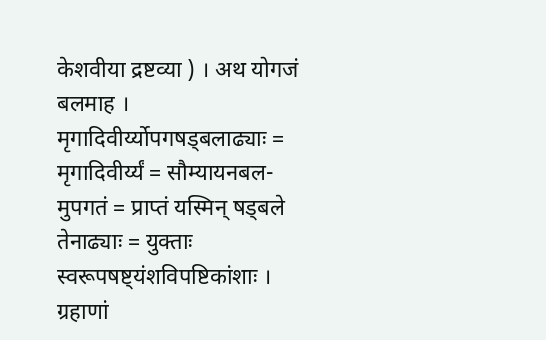केशवीया द्रष्टव्या ) । अथ योगजं बलमाह । मृगादिवीर्य्योपगषड्बलाढ्याः = मृगादिवीर्य्यं = सौम्यायनबल- मुपगतं = प्राप्तं यस्मिन् षड्बले तेनाढ्याः = युक्ताः स्वरूपषष्ट्यंशविपष्टिकांशाः । ग्रहाणां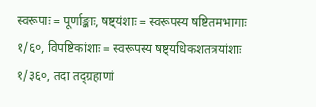स्वरूपाः = पूर्णाङ्काः, षष्ट्यंशाः = स्वरूपस्य षष्टितमभागाः १/६०, विपष्टिकांशाः = स्वरूपस्य षष्ट्यधिकशतत्रयांशाः १/३६०, तदा तद्ग्रहाणां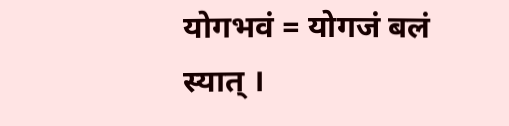योगभवं = योगजं बलं स्यात् ।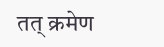तत् क्रमेण